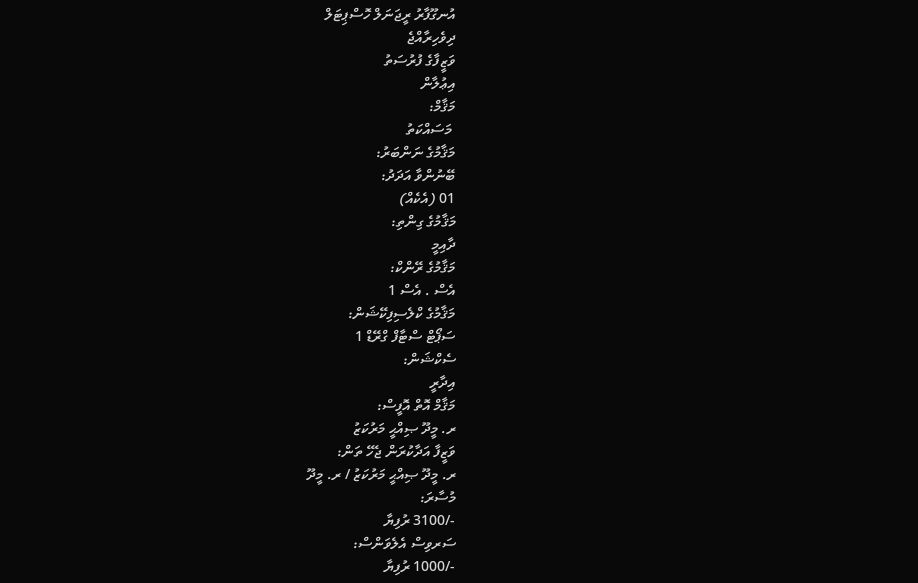އުނގޫފާރު ރީޖަނަލް ހޮސްޕިޓަލް
ދިވެހިރާއްޖެ
ވަޒީފާގެ ފުރުސަތު
އިޢުލާން
މަޤާމް:
 މަސައްކަތު
މަޤާމުގެ ނަންބަރު:
ބޭނުންވާ އަދަދު:
01 (އެކެއް)
މަޤާމުގެ ގިންތި:
ދާއިމީ
މަޤާމުގެ ރޭންކް:
އެސް . އެސް 1
މަޤާމުގެ ކްލެސިފިކޭޝަން:
ސަޕޯޓް ސްޓާފް ގްރޭޑް 1
ސެކްޝަން:
އިދާރީ
މަޤާމް އޮތް އޮފީސް:
ރ. މީދޫ ޞިއްޙީ މަރުކަޒު
ވަޒީފާ އަދާކުރަން ޖެހޭ ތަން:
ރ. މީދޫ ޞިއްޙީ މަރުކަޒު / ރ. މީދޫ
މުސާރަ:
-/3100 ރުފިޔާ
ސަރވިސް އެލެވަންސް:
-/1000 ރުފިޔާ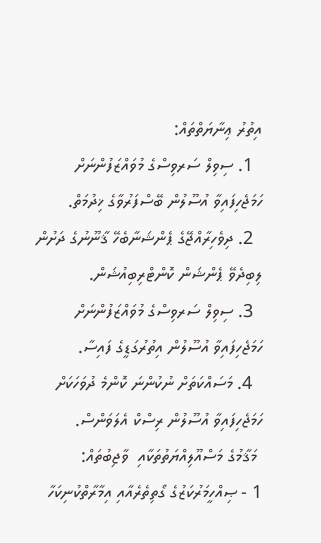އިތުރު ޢިނާޔަތްތައް:
  1. ސިވިލް ސަރވިސްގެ މުވައްޒަފުންނަށް ހަމަޖެހިފައިވާ އުސޫލުން ބޭސްފަރުވާގެ ޚިދުމަތް.
  2. ދިވެހިރާއްޖޭގެ ޕެންޝަނާބެހޭ ޤާނޫނުގެ ދަށުން ލިބިދެވޭ ޕެންޝަން ކޮންޓްރިބިއުޝަން.
  3. ސިވިލް ސަރވިސްގެ މުވައްޒަފުންނަށް ހަމަޖެހިފައިވާ އުސޫލުން އިތުރުގަޑީގެ ފައިސާ.
  4. މަސައްކަތަށް ނުކުންނަ ކޮންމެ ދުވަހަކަށް ހަމަޖެހިފައިވާ އުސޫލުން ރިސްކް އެލަވަންސް.
 މަޤާމުގެ މަސްއޫލިއްޔަތުތަކާއި  ވާޖިބުތައް:
1 - ޞިއްހީމަރުކަޒުގެ ގޯތިތެރެއާއި އިމާރާތްކުނިކަހާ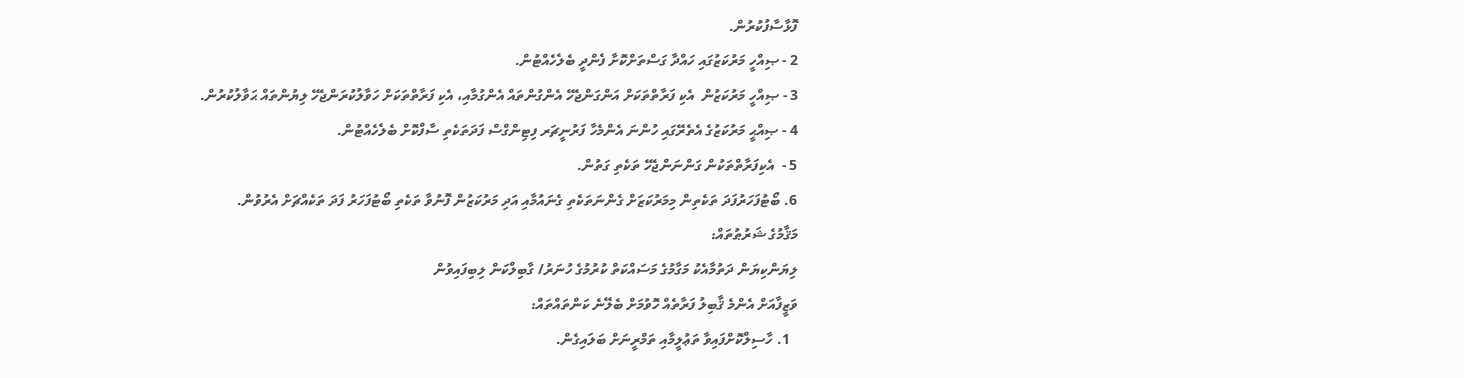ފޮޅާސާފުކުރުން.
2 - ޞިއްހީ މަރުކަޒުގައި ހައްދާ ގަސްތަށްކޮށާ ފެންދީ ބެލެހެއްޓުން.
3 - ޞިއްހީ މަރުކަޒުން  އެކި ފަރާތްތަކަށް އަންގަންޖެހޭ އެންގުންތައް އެންގުމާއި، އެކި ފަރާތްތަކަށް ހަވާލުކުރަންޖެހޭ ލިޔުންތައް ޙަވާލުކުރުން.
4 - ޞިއްޙީ މަރުކަޒުގެ އެތެރޭގައި ހުންނަ އެންމެހާ ފަރުނީޗަރ ފިޓިންގްސް ފަދަތަކެތި ސާފްކޮށް ބެލެހެއްޓުން.
5 -  އެކިފަރާތްތަކުން ގަންނަންޖެހޭ ތަކެތި ގަތުން.
6. ބޯޓުފަހަރުފަދަ ތަކެތިން މިމަރުކަޒަށް ގެންނަތަކެތި ގެނައުމާއި އަދި މަރުކަޒުން ފޮނުވާ ތަކެތި ބޯޓުފަހަރު ފަދަ ތަކެއްޗަށް އެރުވުން.
މަޤާމުގެ ޝަރުޠުތައް:
ލިޔަންކިޔަން ދަތުމާއެކު މަގާމުގެ މަސައްކަތް ކުރުމުގެ ހުނަރު/ ގާބިލްކަން ލިބިފައިވުން
ވަޒީފާއަށް އެންމެ ޤާބިލު ފަރާތެއް ހޮވުމަށް ބެލޭނެ ކަންތައްތައް:
  1. ހާސިލްކޮށްފައިވާ ތަޢުލީމާއި ތަމްރީނަށް ބަލައިގެން.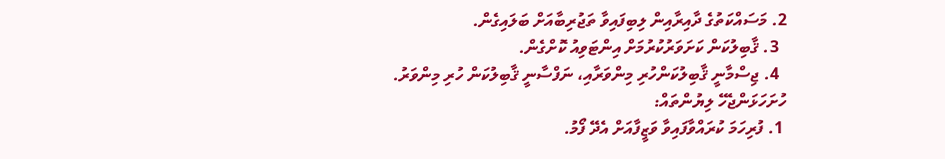2. މަސައްކަތުގެ ދާއިރާއިން ލިބިފައިވާ ތަޖުރިބާއަށް ބަލައިގެން.
  3. ޤާބިލުކަން ކަށަވަރުކުރުމަށް އިންޓަވިއު ކޮށްގެން.
  4. ޖިސްމާނީ ޤާބިލުކަންހުރި މިންވަރާއި، ނަފްސާނީ ޤާބިލުކަން ހުރި މިންވަރު.
ހުށަހަޅަންޖެހޭ ލިޔުންތައް:
 1. ފުރިހަމަ ކުރައްވާފައިވާ ވަޒީފާއަށް އެދޭ ފޯމު.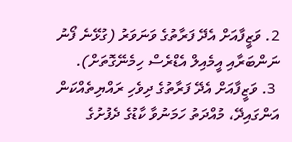2. ވަޒީފާއަށް އެދޭ ފަރާތުގެ ވަނަވަރު (ގުޅޭނެ ފޯނު ނަންބަރާއި އީމެއިލް އެޑްރެސް ހިމެނޭގޮތަށް).
 3. ވަޒީފާއަށް އެދޭ ފަރާތުގެ ދިވެހި ރައްޔިތެއްކަން އަންގައިދޭ، މުއްދަތު ހަމަނުވާ ކާޑުގެ ދެފުށުގެ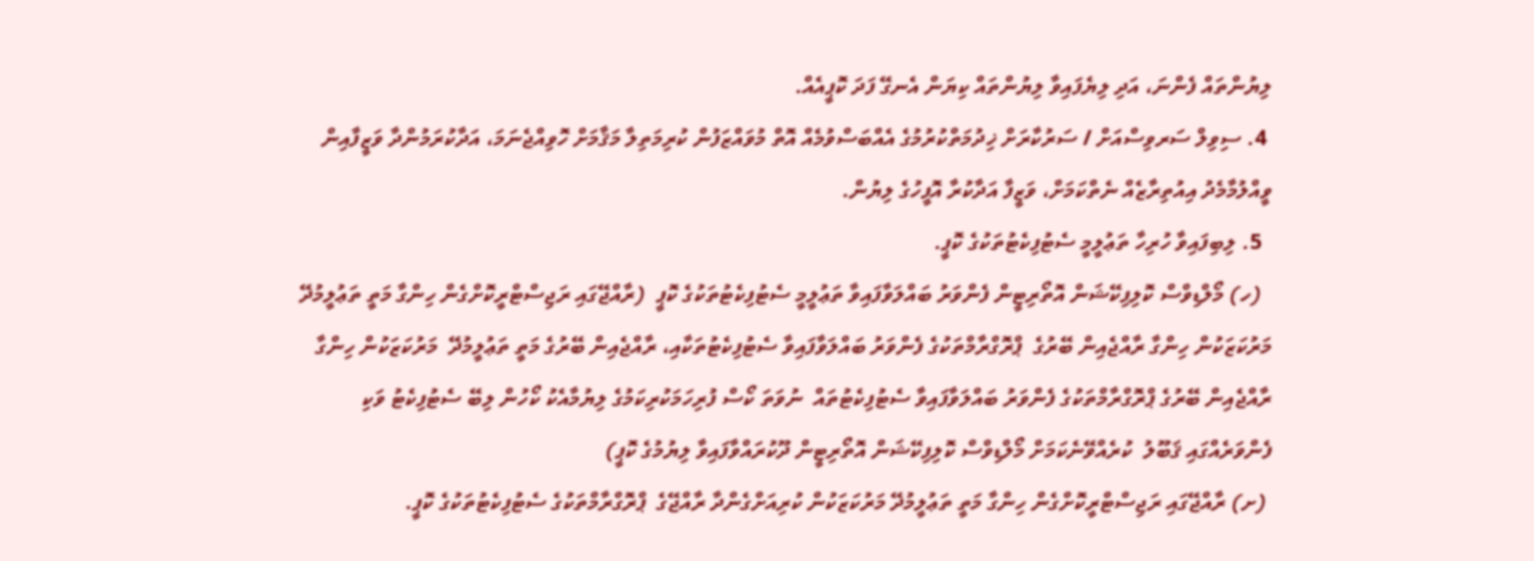ލިޔުންތައް ފެންނަ، އަދި ލިޔެފައިވާ ލިޔުންތައް ކިޔަން އެނގޭ ފަދަ ކޮޕީއެއް.
 4. ސިވިލް ސަރވިސްއަށް / ސަރުކާރަށް ޚިދުމަތްކުރުމުގެ އެއްބަސްވުމެއް އޮތް މުވައްޒަފުން ކުރިމަތިލާ މަޤާމަށް ހޮވިއްޖެނަމަ، އަދާކުރަމުންދާ ވަޒީފާއިން ވީއްލުމާމެދު އިއުތިރާޒެއް ނެތްކަމަށް، ވަޒީފާ އަދާކުރާ އޮފީހުގެ ލިޔުން.
  5. ލިބިފައިވާ ހުރިހާ ތަޢުލީމީ ސެޓުފިކެޓުތަކުގެ ކޮޕީ.
  (ހ) މޯލްޑިވްސް ކޮލިފިކޭޝަން އޮތޯރިޓީން ފެންވަރު ބައްލަވާފައިވާ ތަޢުލީމީ ސެޓުފިކެޓުތަކުގެ ކޮޕީ  (ރާއްޖޭގައި ރަޖިސްޓްރީކޮށްގެން ހިންގާ މަތީ ތަޢުލީމުދޭ މަރުކަޒަކުން ހިންގާ ރާއްޖެއިން ބޭރުގެ  ޕްރޮގްރާމްތަކުގެ ފެންވަރު ބައްލަވާފައިވާ ސެޓުފިކެޓުތަކާއި، ރާއްޖެއިން ބޭރުގެ މަތީ ތަޢުލީމުދޭ  މަރުކަޒަކުން ހިންގާ ރާއްޖެއިން ބޭރުގެ ޕްރޮގްރާމްތަކުގެ ފެންވަރު ބައްލަވާފައިވާ ސެޓުފިކެޓުތައް  ނުވަތަ ކޯސް ފުރިހަމަކުރިކަމުގެ ލިޔުމާއެކު ކޯހުން ލިބޭ ސެޓުފިކެޓު ވަކި ފެންވަރެއްގައި ޤަބޫލު  ކުރެއްވޭނެކަމަށް މޯލްޑިވްސް ކޮލިފިކޭޝަން އޮތޯރިޓީން ދޫކުރައްވާފައިވާ ލިޔުމުގެ ކޮޕީ)
 (ށ) ރާއްޖޭގައި ރަޖިސްޓްރީކޮށްގެން ހިންގާ މަތީ ތަޢުލީމުދޭ މަރުކަޒަކުން ކުރިއަށްގެންދާ ރާއްޖޭގެ  ޕްރޮގްރާމްތަކުގެ ސެޓުފިކެޓުތަކުގެ ކޮޕީ.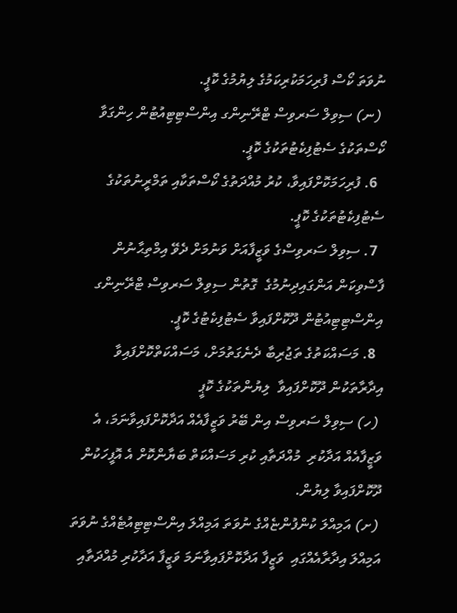ނުވަތަ ކޯސް ފުރިހަމަކުރިކަމުގެ ލިޔުމުގެ ކޮޕީ.
 (ނ) ސިވިލް ސަރވިސް ޓްރޭނިންގ އިންސްޓިޓިއުޓުން ހިންގަވާ ކޯސްތަކުގެ ސެޓުފިކެޓުތަކުގެ ކޮޕީ.
  6. ފުރިހަމަކޮށްފައިވާ، ކުރު މުއްދަތުގެ ކޯސްތަކާއި ތަމްރީނުތަކުގެ ސެޓުފިކެޓުތަކުގެ ކޮޕީ.
  7. ސިވިލް ސަރވިސްގެ ވަޒީފާއަށް ވަނުމަށް ދެވޭ އިމްތިޙާނުން ފާސްވިކަން އަންގައިދިނުމުގެ  ގޮތުން ސިވިލް ސަރވިސް ޓްރޭނިންގ އިންސްޓިޓިއުޓުން ދޫކޮށްފައިވާ ސެޓުފިކެޓުގެ ކޮޕީ.
  8. މަސައްކަތުގެ ތަޖުރިބާ ދެނެގަތުމަށް، މަސައްކަތްކޮށްފައިވާ އިދާރާތަކުން ދޫކޮށްފައިވާ  ލިޔުންތަކުގެ ކޮޕީ
 (ހ) ސިވިލް ސަރވިސް އިން ބޭރު ވަޒީފާއެއް އަދާކޮށްފައިވާނަމަ، އެ ވަޒީފާއެއް އަދާކުރި  މުއްދަތާއި ކުރި މަސައްކަތް ބަޔާންކޮށް އެ އޮފީހަކުން ދޫކޮށްފައިވާ ލިޔުން.
 (ށ) އަމިއްލަ ކުންފުންޏެއްގެ ނުވަތަ އަމިއްލަ އިންސްޓިޓިއުޓެއްގެ ނުވަތަ އަމިއްލަ އިދާރާއެއްގައި  ވަޒީފާ އަދާކޮށްފައިވާނަމަ ވަޒީފާ އަދާކުރި މުއްދަތާއި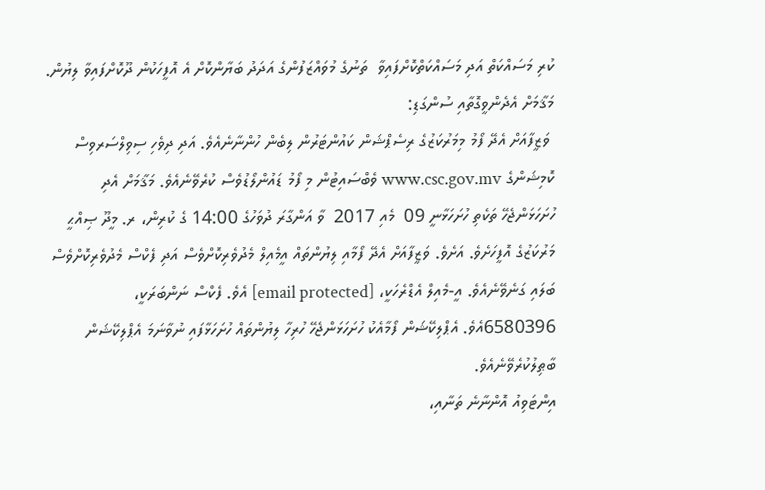ކުރި މަސައްކަތް އަދި މަސައްކަތްކޮށްފައިވާ  ތަނުގެ މުވައްޒަފުންގެ އަދަދު ބަޔާންކޮށް އެ އޮފީހަކުން ދޫކޮށްފައިވާ ލިޔުން.
މަޤާމަށް އެދެންވީގޮތާއި ސުންގަޑި:
 ވަޒީފާއަށް އެދޭ ފޯމު މިމަރުކަޒުގެ ރިސެޕްޝަން ކައުންޓަރުން ލިބެން ހުންނާނެއެވެ. އަދި ދިވެހި ސިވިލްސަރވިސް ކޮމިޝަންގެ www.csc.gov.mv ވެބްސައިޓުން މި ފޯމު ޑައުންލޯޑުވެސް ކުރެވޭނެއެވެ. މަޤާމަށް އެދި ހުށަހަޅަންޖެހޭ ތަކެތި ހުށަހަޅާނީ 09  މެއި 2017  ވާ އަންގާރަ ދުވަހުގެ 14:00 ގެ ކުރިން، ރ. މީދޫ ޞިއްޙީ މަރުކަޒުގެ އޮފީހަށެވެ. އަށެވެ. ވަޒީފާއަށް އެދޭ ފޯމާއި ލިޔުންތައް އީމެއިލް މެދުވެރިކޮށްވެސް އަދި ފެކްސް މެދުވެރިކޮށްވެސް  ބަލައި ގަނެވޭނެއެވެ. އީ-މެއިލް އެޑްރެހަކީ، [email protected] އެވެ. ފެކްސް ނަންބަރަކީ،  6580396އެވެ. އެޕްލިކޭޝަން ފޯމާއެކު ހުށަހަޅަންޖެހޭ ހުރިހާ ލިޔުންތައް ހުށަހަޅާފައި ނުވާނަމަ އެޕްލިކޭޝަން ބާޠިލުކުރެވޭނެއެވެ.
އިންޓަވިއު އޮންނާނެ ތަނާއި،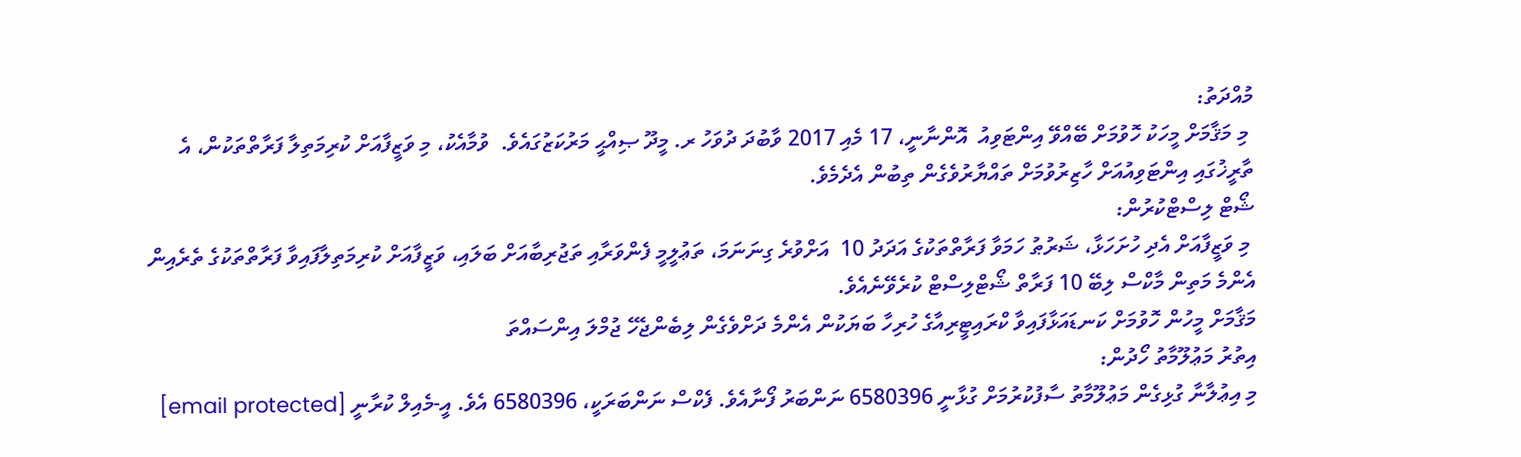މުއްދަތު:
 މި މަޤާމަށް މީހަކު ހޮވުމަށް ބޭއްވޭ އިންޓަވިއު  އޮންނާނީ، 17 މެއި 2017 ވާބުދަ ދުވަހު ރ. މީދޫ ޞިއްޙީ މަރުކަޒުގައެވެ.  ވުމާއެކު، މި ވަޒީފާއަށް ކުރިމަތިލާ ފަރާތްތަކުން، އެ ތާރީޚުގައި އިންޓަވިއުއަށް ހާޒިރުވުމަށް ތައްޔާރުވެގެން ތިބުން އެދެމެވެ.
ޝޯޓް ލިސްޓްކުރުން:
 މި ވަޒީފާއަށް އެދި ހުށަހަޅާ، ޝަރުޠު ހަމަވާ ފަރާތްތަކުގެ އަދަދު 10  އަށްވުރެ ގިނަނަމަ، ތަޢުލީމީ ފެންވަރާއި ތަޖުރިބާއަށް ބަލައި، ވަޒީފާއަށް ކުރިމަތިލާފައިވާ ފަރާތްތަކުގެ ތެރެއިން އެންމެ މަތިން މާކްސް ލިބޭ 10 ފަރާތް ޝޯޓްލިސްޓް ކުރެވޭނެއެވެ.
މަޤާމަށް މީހުން ހޮވުމަށް ކަނޑައަޅާފައިވާ ކްރައިޓީރިއާގެ ހުރިހާ ބަޔަކުން އެންމެ ދަށްވެގެން ލިބެންޖެހޭ ޖުމްލަ އިންސައްތަ
އިތުރު މަޢުލޫމާތު ހޯދުން:
މި އިޢުލާނާ ގުޅިގެން މަޢުލޫމާތު ސާފުކުރުމަށް ގުޅާނީ 6580396 ނަންބަރު ފޯނާއެވެ. ފެކްސް ނަންބަރަކީ، 6580396 އެވެ. އީ-މެއިލް ކުރާނީ [email protected]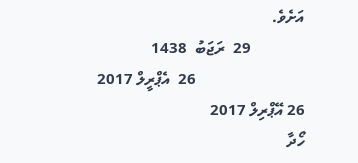އަށެވެ.
              29  ރަޖަބު  1438
                            26  އެޕްރީލް 2017
26 އޭޕްރިލް 2017
ހޯދާ